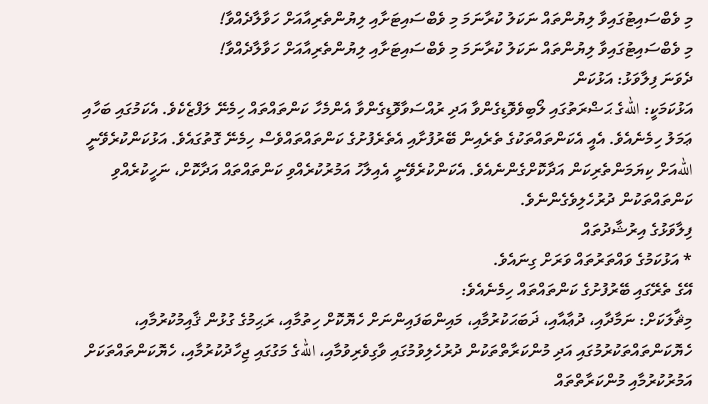މި ވެބްސައިޓުގައިވާ ލިޔުންތައް ނަކަލު ކުރާނަމަ މި ވެބްސައިޓަށާއި ލިޔުންތެރިއާއަށް ހަވާލާދެއްވާ!
މި ވެބްސައިޓުގައިވާ ލިޔުންތައް ނަކަލު ކުރާނަމަ މި ވެބްސައިޓަށާއި ލިޔުންތެރިއާއަށް ހަވާލާދެއްވާ!
ދެވަނަ ފިލާވަޅު: އަޅުކަން
އަޅުކަމަކީ: اللهގެ ޙަޟްރަތުގައި ލޯބިވެވޮޑިގެންވާ އަދި ރުއްސަވާވޮޑިގެންވާ އެންމެހާ ކަންތައްތައް ހިމެނޭ ލަފްޒެކެވެ. އެކަމުގައި ބަހާއި ޢަމަލު ހިމެނެއެވެ. އެއީ އެކަންތައްތަކުގެ ތެރެއިން ބޭރުފުށާއި އެތެރެފުށުގެ ކަންތައްތައްވެސް ހިމެނޭ ގޮތުގައެވެ. އަޅުކަންކުރެވޭނީ اللهއަށް ކިޔަމަންތެރިކަން އަދާކޮށްގެންނެއެވެ. އެކަންކުރެވޭނީ އެއިލާހު އަމުރުކުރެއްވި ކަންތައްތައް އަދާކޮށް، ނަހީކުރެއްވި ކަންތައްތަކުން ދުރުހެލިވެގެންނެވެ.
ފިލާވަޅުގެ އިރުޝާދުތައް
* އަޅުކަމުގެ ވައްތަރުތައް ވަރަށް ގިނައެވެ.
އޭގެ ތެރޭގައި ބޭރުފުށުގެ ކަންތައްތައް ހިމެނެއެވެ:
މިޘާލަކަށް: ނަމާދާއި، ދުޢާއާއި، ޛަބަޙަކުރުމާއި، މައިންބަފައިންނަށް ހެޔޮކޮށް ހިތުމާއި، ރަޙިމުގެ ގުޅުން ޤާއިމުކުރުމާއި، ހެޔޮކަންތައްތަކުރުމުގައި އަދި މުންކަރާތްތަކުން ދުރުހެލިވުމުގައި ވާގިވެރިވުމާއި، اللهގެ މަގުގައި ޖިހާދުކުރުމާއި، ހެޔޮކަންތައްތަކަށް އަމުރުކުރުމާއި މުންކަރާތްތައް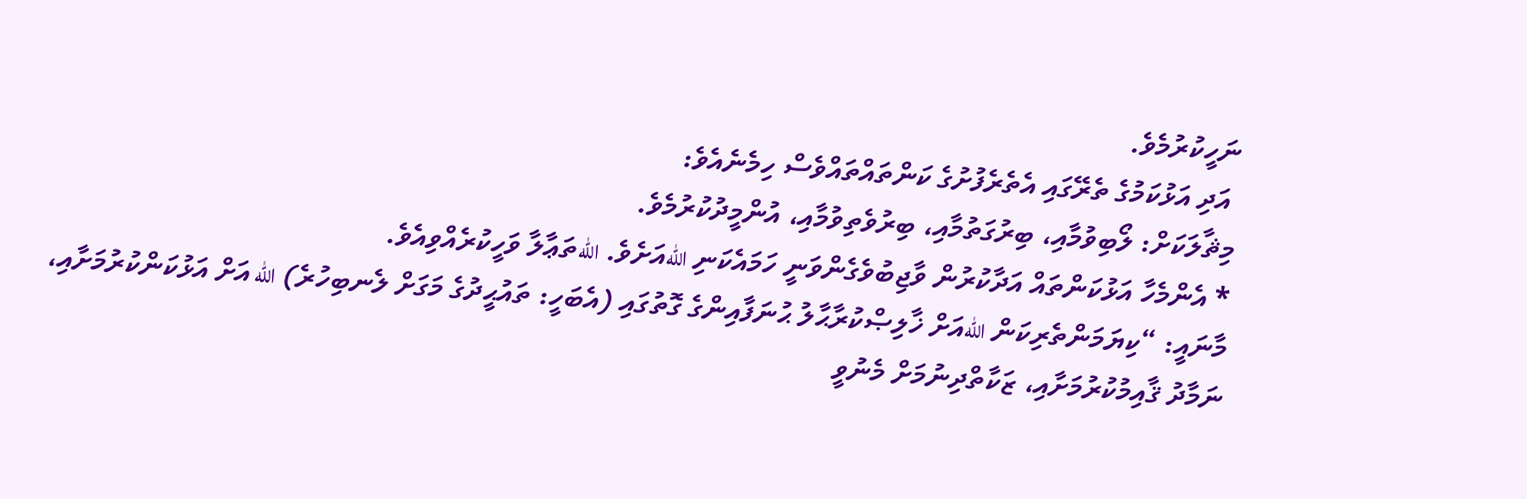ނަހީކުރުމެވެ.
 އަދި އަޅުކަމުގެ ތެރޭގައި އެތެރެފުށުގެ ކަންތައްތައްވެސް ހިމެނެއެވެ:
މިޘާލަކަށް: ލޯބިވުމާއި، ބިރުގަތުމާއި، ބިރުވެތިވުމާއި، އުންމީދުކުރުމެވެ.
* އެންމެހާ އަޅުކަންތައް އަދާކުރުން ވާޖިބުވެގެންވަނީ ހަމައެކަނި اللهއަށެވެ. اللهތަޢާލާ ވަހީކުރެއްވިއެވެ.
މާނައީ: “ކިޔަމަންތެރިކަން اللهއަށް ޚާލިޞްކުރާޙާލު ޙުނަފާއިންގެ ގޮތުގައި (އެބަހީ: ތައުޙީދުގެ މަގަށް ލެނބިހުރެ) الله އަށް އަޅުކަންކުރުމަށާއި، ނަމާދު ޤާއިމުކުރުމަށާއި، ޒަކާތްދިނުމަށް މެނުވީ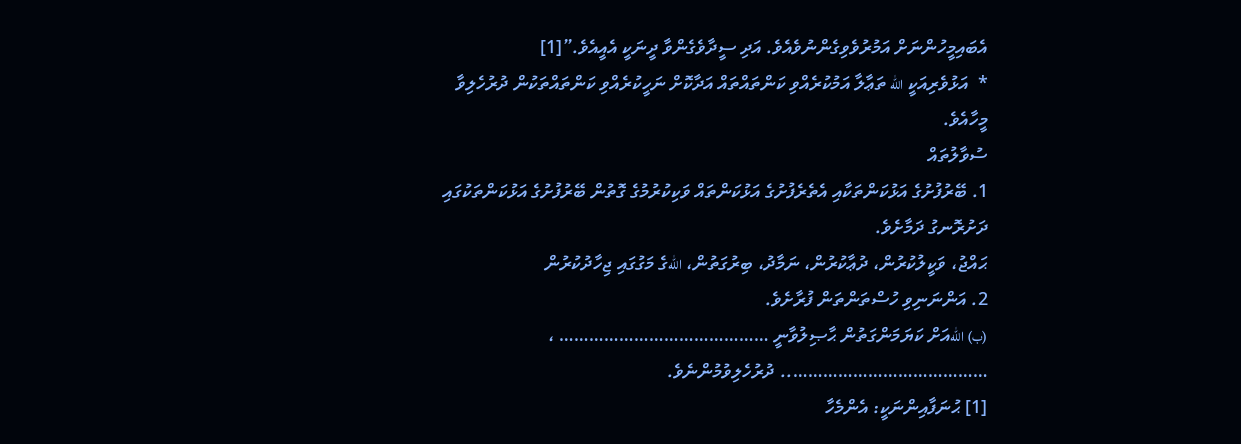އެބައިމީހުންނަށް އަމުރުވެވިގެންނުވެއެވެ. އަދި ސީދާވެގެންވާ ދީނަކީ އެއީއެވެ.”[1]
*  އަޅުވެރިއަކީ الله ތަޢާލާ އަމުކުރެއްވި ކަންތައްތައް އަދާކޮށް ނަހީކުރެއްވި ކަންތައްތަކުން ދުރުހެލިވާ މީހާއެވެ.
ސުވާލުތައް
1. ބޭރުފުށުގެ އަޅުކަންތަކާއި އެތެރެފުށުގެ އަޅުކަންތައް ވަކިކުރުމުގެ ގޮތުން ބޭރުފުށުގެ އަޅުކަންތަކުގައި ދަށުރޮނގު ދަމާށެވެ.
ޙައްޖު، ވަކީލުކުރުން، ދުޢާކުރުން، ނަމާދު، ބިރުގަތުން، اللهގެ މަގުގައި ޖިހާދުކުރުން
2. އަންނަނިވި ހުސްތަންތަން ފުރާށެވެ.
(ب) اللهއަށް ކަޔަމަންގަތުން ޙާޞިލުވާނީ …………………………………… ، ………………………………….. ދުރުހެލިވުމުންނެވެ.
[1] ޙުނަފާއިންނަކީ: އެންމެހާ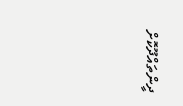ދީންތައްދޫކޮށް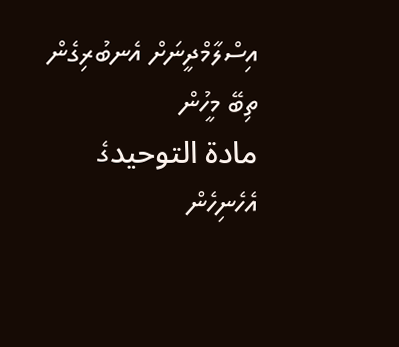އިސްލާމްދީނަށް އެނބުރިގެން ތިބޭ މީހުން
مادة التوحيدގެ އެހެނިހެން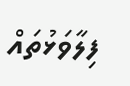ފިލާވަޅުތައް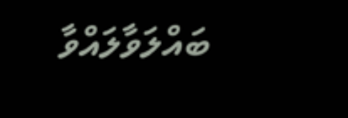ބައްލަވާލައްވާ